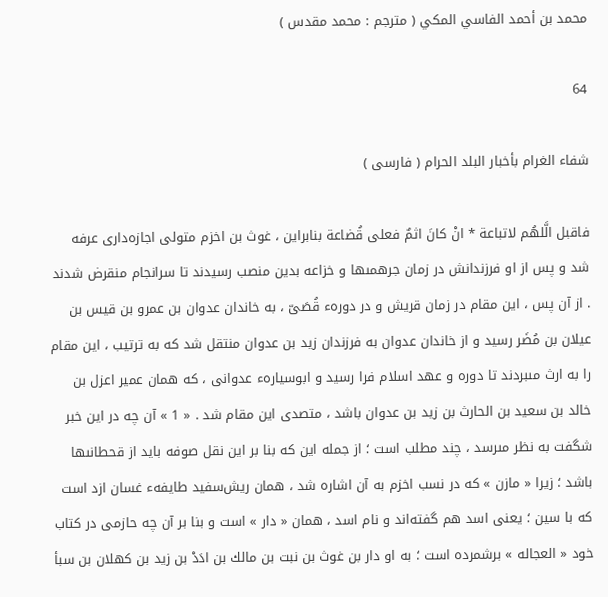محمد بن أحمد الفاسي المكي ( مترجم : محمد مقدس )

64

شفاء الغرام بأخبار البلد الحرام ( فارسى )

فاقبل الَّلهُم لاتباعة * انْ كانَ اثمٌ فعلى قُضاعة بنابراين ، غوث بن اخزم متولى اجازه‌دارى عرفه شد و پس از او فرزندانش در زمان جرهمىها و خزاعه بدين منصب رسيدند تا سرانجام منقرض شدند . از آن پس ، اين مقام در زمان قريش و در دورهء قُصَىّ ، به خاندان عدوان بن عمرو بن قيس بن عيلان بن مُضَر رسيد و از خاندان عدوان به فرزندان زيد بن عدوان منتقل شد كه به ترتيب ، اين مقام را به ارث مىبردند تا دوره و عهد اسلام فرا رسيد و ابوسيارهء عدوانى ، كه همان عمير اعزل بن خالد بن سعيد بن الحارث بن زيد بن عدوان باشد ، متصدى اين مقام شد . « 1 » آن چه در اين خبر شگفت به نظر مىرسد ، چند مطلب است ؛ از جمله اين كه بنا بر اين نقل صوفه بايد از قحطانىها باشد ؛ زيرا « مازن » كه در نسب اخزم به آن اشاره شد ، همان ريش‌سفيد طايفهء غسان ازد است كه با سين ؛ يعنى اسد هم گفته‌اند و نام اسد ، همان « دار » است و بنا بر آن چه حازمى در كتاب خود « العجاله » برشمرده است ؛ به او دار بن غوث بن نبت بن مالك بن ادَدْ بن زيد بن كهلان بن سبأ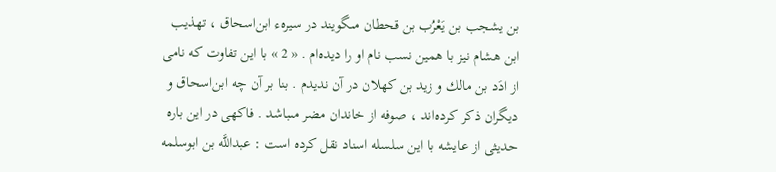بن يشجب بن يَعْرُب بن قحطان مىگويند در سيرهء ابن‌اسحاق ، تهذيب ابن هشام نيز با همين نسب نام او را ديده‌ام . « 2 » با اين تفاوت كه نامى از ادَد بن مالك و زيد بن كهلان در آن نديدم . بنا بر آن چه ابن‌اسحاق و ديگران ذكر كرده‌اند ، صوفه از خاندان مضر مىباشد . فاكهى در اين باره حديثى از عايشه با اين سلسله اسناد نقل كرده است : عبداللَّه بن ابوسلمه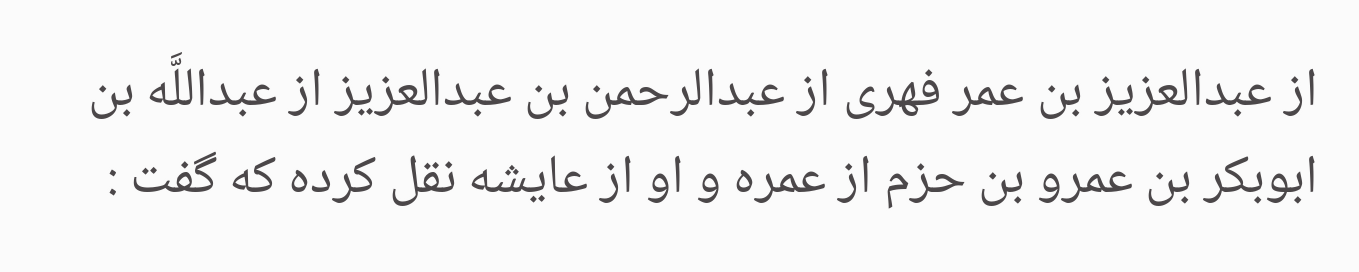از عبدالعزيز بن عمر فهرى از عبدالرحمن بن عبدالعزيز از عبداللَّه بن ابوبكر بن عمرو بن حزم از عمره و او از عايشه نقل كرده كه گفت :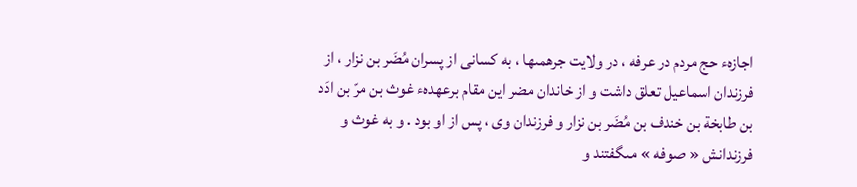اجازهء حج مردم در عرفه ، در ولايت جرهمىها ، به كسانى از پسران مُضَر بن نزار ، از فرزندان اسماعيل تعلق داشت و از خاندان مضر اين مقام برعهدهء غوث بن مرّ بن ادَد بن طابخة بن خندف بن مُضَر بن نزار و فرزندان وى ، پس از او بود . و به غوث و فرزندانش « صوفه » مىگفتند و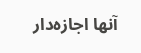آنها اجازه‌دار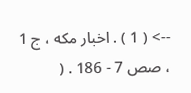--> ( 1 ) . اخبار مكه ، ج 1 ، صص 7 - 186 . (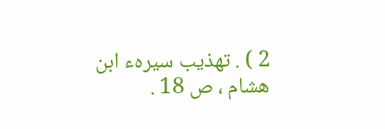2 ) . تهذيب سيرهء ابن هشام ، ص 18 .